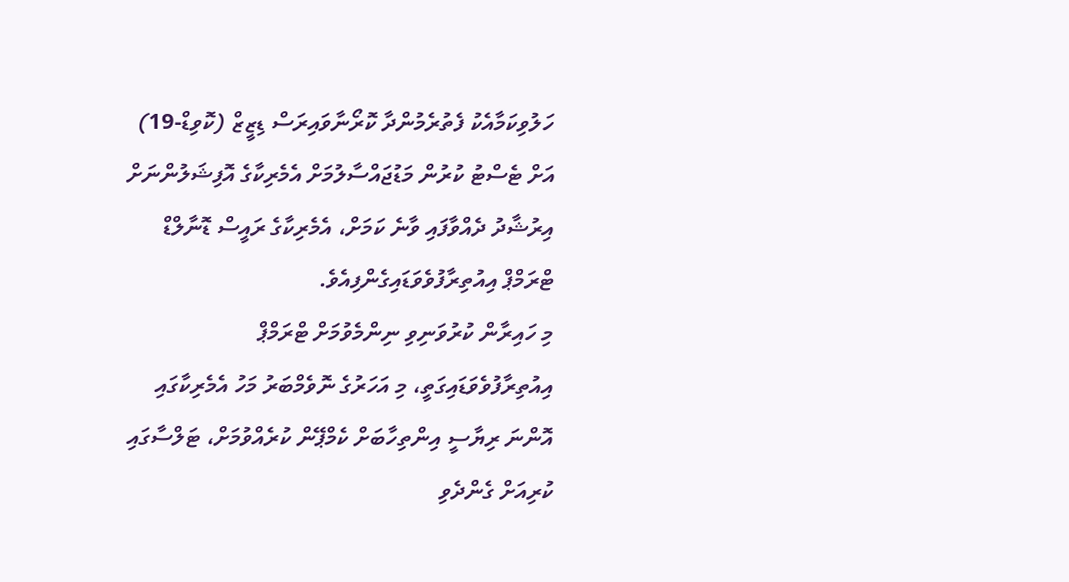ހަލުވިކަމާއެކު ފެތުރެމުންދާ ކޮރޯނާވައިރަސް ޑިޒީޒް (ކޮވިޑް-19) އަށް ޓެސްޓު ކުރުން މަޑުޖައްސާލުމަށް އެމެރިކާގެ އޮފިޝަލުންނަށް އިރުޝާދު ދެއްވާފައި ވާނެ ކަމަށް، އެމެރިކާގެ ރައީސް ޑޮނާލްޑް ޓްރަމްޕް އިއުތިރާފުވެވަޑައިގެންފިއެވެ.
މި ހައިރާން ކުރުވަނިވި ނިންމެވުމަށް ޓްރަމްޕް އިއުތިރާފުވެވަޑައިގަތީ، މި އަހަރުގެ ނޮވެމްބަރު މަހު އެމެރިކާގައި އޮންނަ ރިޔާސީ އިންތިހާބަށް ކެމްޕޭން ކުރެއްވުމަށް، ޓަލްސާގައި ކުރިއަށް ގެންދެވި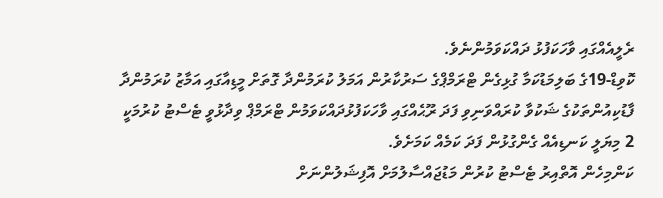ރެލީއެއްގައި ވާހަކަފުޅު ދައްކަވަމުންނެވެ.
ކޮވިޑް-19ގެ ބަލިމަޑުކަމާ ގުޅިގެން ޓްރަމްޕްގެ ސަރުކާރުން އަމަލު ކުރަމުންދާ ގޮތަށް މީޑިއާގައި އަމާޒު ކުރަމުންދާ ފާޑުކިއުންތަކުގެ ޝަކުވާ ކުރައްވަނިވި ފަދަ ރޫޙެއްގައި ވާހަކަފުޅުދައްކަވަމުން ޓްރަމްޕް ވިދާޅުވީ ޓެސްޓު ކުރުމަކީ 2 މިޔަލީ ކަނޑިއެއް ގެންގުޅުން ފަދަ ކަމެއް ކަމަށެވެ.
ކަންމިހެން އޮތްއިރު ޓެސްޓު ކުރުން މަޑުޖައްސާލުމަށް އޮފިޝަލުންނަށް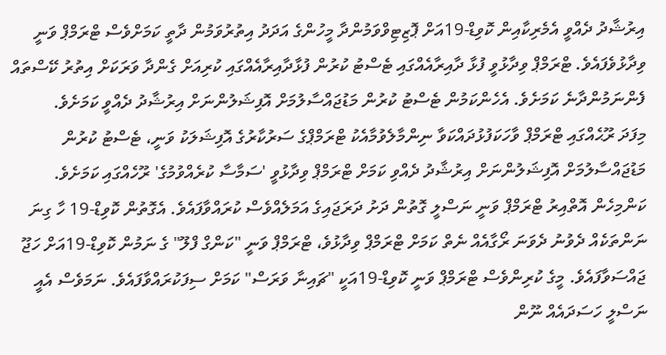އިރުޝާދު ދެއްވީ އެމެރިކާއިން ކޮވިޑް-19އަށް ޕޮޒިޓިވްވަމުންދާ މީހުންގެ އަދަދު އިތުރުވަމުން ދާތީ ކަމަށްވެސް ޓްރަމްޕް ވަނީ ވިދާޅުވެފައެވެ. ޓްރަމްޕް ވިދާޅުވީ ފުޅާ ދާއިރާއެއްގައި ޓެސްޓު ކުރުން ފުޅާދާއިރާއެއްގައި ކުރިއަށް ގެންދާ ވަރަކަށް އިތުރު ކޭސްތައް ފެންނަމުންދާނެ ކަމަށެވެ. އެހެންކަމުން ޓެސްޓު ކުރުން މަޑުޖައްސާލުމަށް އޮފިޝަލުންނަށް އިރުޝާދު ދެއްވީ ކަމަށެވެ.
މިފަދަ ރޫޙެއްގައި ޓްރަމްޕް ވާހަކަފުޅުދައްކަވާ ނިންމާލެވުމާއެކު ޓްރަމްޕްގެ ސަރުކާރުގެ އޮފިޝަލަކު ވަނީ، ޓެސްޓު ކުރުން މަޑުޖައްސާލުމަށް އޮފިޝަލުންނަށް އިރުޝާދު ދެއްވި ކަމަށް ޓްރަމްޕް ވިދާޅުވީ 'ސަމާސާ ކުރެއްވުމުގެ' ރޫހެއްގައި ކަމަށެވެ.
ކަންމިހެން އޮތްއިރު ޓްރަމްޕް ވަނީ ނަސްލީ ގޮތުން ދަށު ދަރަޖައިގެ އަމަލެއްވެސް ކުރައްވާފައެވެ. އެގޮތުން ކޮވިޑް-19 ހާ ގިނަ ނަންތަކެއް ދެވުނު ދެވަނަ ރޯގާއެއް ނެތް ކަމަށް ޓްރަމްޕް ވިދާޅުވެ، ޓްރަމްޕް ވަނީ "ކަންގް ފްލޫ" ގެ ނަމުން ކޮވިޑް-19އަށް ހަޖޫ ޖައްސަވާފައެވެ. މީގެ ކުރިންވެސް ޓްރަމްޕް ވަނީ ކޮވިޑް-19އަކީ "ޗައިނާ ވަރަސް" ކަމަށް ސިފަކުރައްވާފައެވެ. ނަމަވެސް އެއީ ނަސްލީ ހަސަދައެއް ނޫން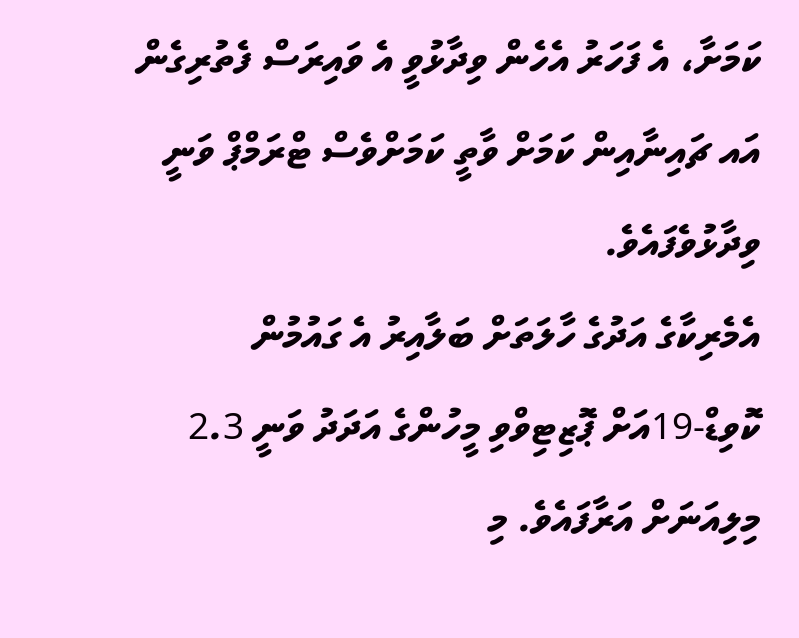ކަމަށާ، އެ ފަހަރު އެހެން ވިދާޅުވީ އެ ވައިރަސް ފެތުރިގެން އައ ޗައިނާއިން ކަމަށް ވާތީ ކަމަށްވެސް ޓްރަމްޕް ވަނީ ވިދާޅުވެފައެވެ.
އެމެރިކާގެ އަދުގެ ހާލަތަށް ބަލާއިރު އެ ގައުމުން ކޮވިޑް-19އަށް ޕޮޒިޓިވްވި މީހުންގެ އަދަދު ވަނީ 2.3 މިލިއަނަށް އަރާފައެވެ. މި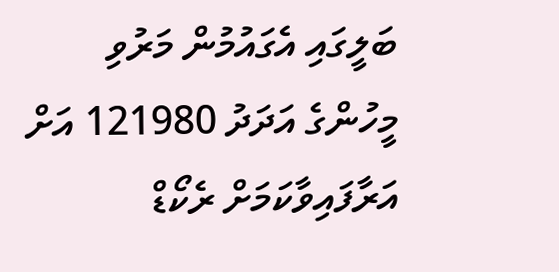ބަލީގައި އެގައުމުން މަރުވި މީހުންގެ އަދަދު 121980 އަށް އަރާފައިވާކަމަށް ރެކޯޑް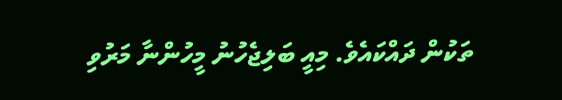ތަކުން ދައްކައެވެ. މިއީ ބަލިޖެހުނު މީހުންނާ މަރުވި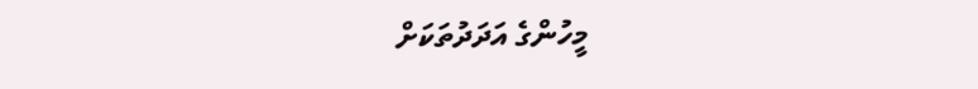މީހުންގެ އަދަދުތަކަށް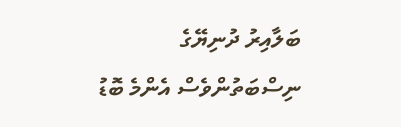ބަލާއިރު ދުނިޔޭގެ ނިސްބަތުންވެސް އެންމެ ބޮޑު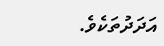އަދަދުތަކެވެ.